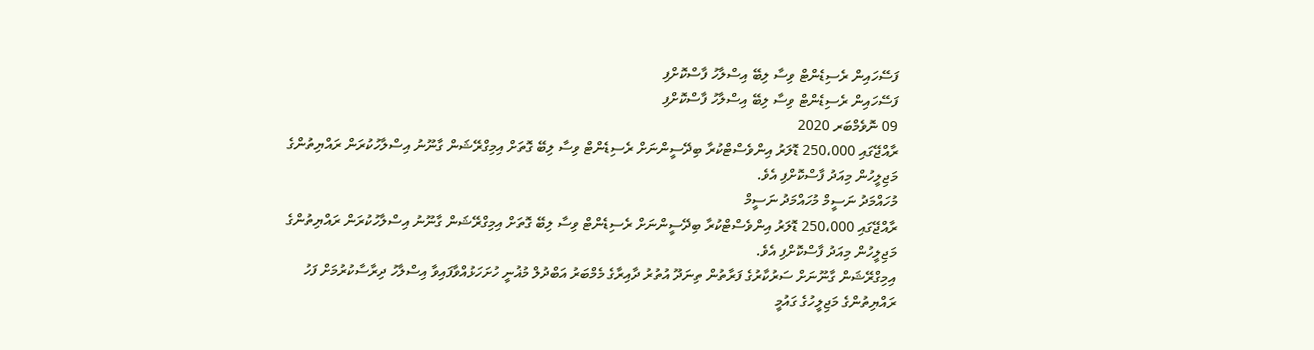ފަސޭހައިން ރެސިޑެންޓް ވިސާ ލިބޭ އިސްލާހު ފާސްކޮށްފި
ފަސޭހައިން ރެސިޑެންޓް ވިސާ ލިބޭ އިސްލާހު ފާސްކޮށްފި
09 ނޮވެމްބަރ 2020
ރާއްޖޭގައި 250،000 ޑޮލަރު އިންވެސްޓްކުރާ ބިދޭސީންނަށް ރެސިޑެންޓް ވިސާ ލިބޭ ގޮތަށް އިމިގްރޭޝަން ގާނޫނު އިސްލާހުކުރަން ރައްޔިތުންގެ މަޖިލީހުން މިއަދު ފާސްކޮށްފި އެވެ.
މުހައްމަދު ނަސީމް މުހައްމަދު ނަސީމް
ރާއްޖޭގައި 250،000 ޑޮލަރު އިންވެސްޓްކުރާ ބިދޭސީންނަށް ރެސިޑެންޓް ވިސާ ލިބޭ ގޮތަށް އިމިގްރޭޝަން ގާނޫނު އިސްލާހުކުރަން ރައްޔިތުންގެ މަޖިލީހުން މިއަދު ފާސްކޮށްފި އެވެ.
އިމިގްރޭޝަން ގާނޫނަށް ސަރުކާރުގެ ފަރާތުން ތިނަދޫ އުތުރު ދާއިރާގެ މެމްބަރު އަބްދުލް މުޣުނީ ހުށަހަޅުއްވާފައިވާ އިސްލާހު ދިރާސާކުރުމަށް ފަހު ރައްޔިތުންގެ މަޖިލީހުގެ ގައުމީ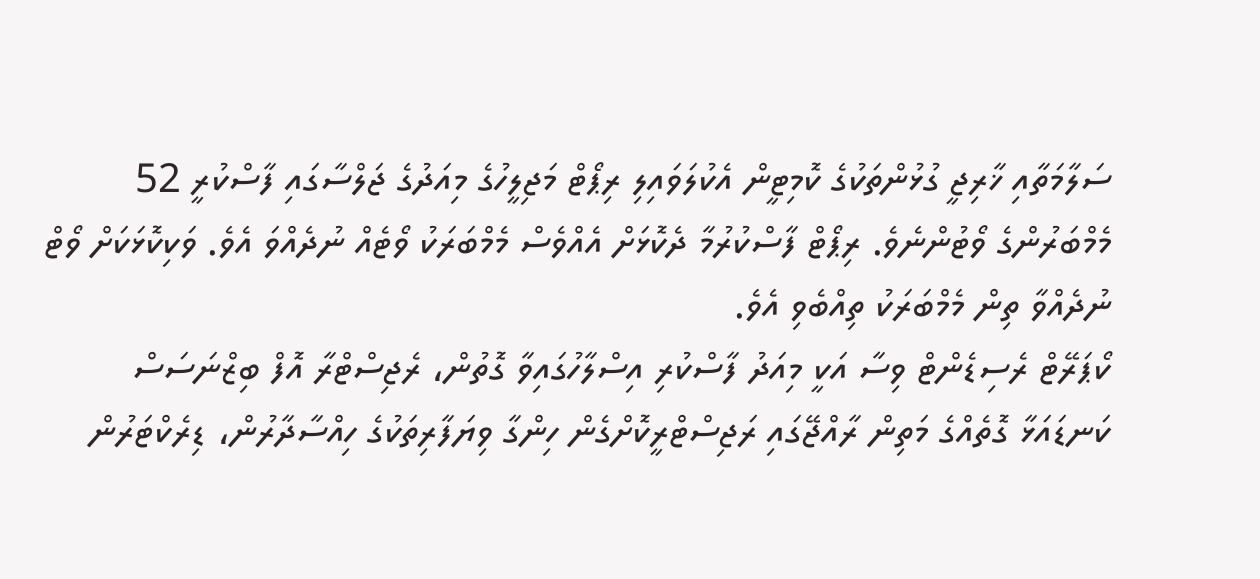ސަލާމަތާއި ޚާރިޖީ ގުޅުންތަކުގެ ކޮމިޓީން އެކުލަވައިލި ރިޕޯޓް މަޖިލީހުގެ މިއަދުގެ ޖަލްސާގައި ފާސްކުރީ 52 މެމްބަރުންގެ ވޯޓުންނެވެ. ރިޕޯޓް ފާސްކުރުމާ ދެކޮޅަށް އެއްވެސް މެމްބަރަކު ވޯޓެއް ނުދެއްވަ އެވެ. ވަކިކޮޅަކަށް ވޯޓް ނުދެއްވާ ތިން މެމްބަރަކު ތިއްބެވި އެވެ.
ކޯޕަރޭޓް ރެސިޑެންޓް ވިސާ އަކީ މިއަދު ފާސްކުރި އިސްލާހުގައިވާ ގޮތުން، ރެޖިސްޓްރާ އޮފް ބިޒްނަސަސް ކަނޑައަޅާ ގޮތެއްގެ މަތިން ރާއްޖޭގައި ރަޖިސްޓްރީކޮށްގެން ހިންގާ ވިޔަފާރިތަކުގެ ހިއްސާދާރުން، ޑިރެކްޓަރުން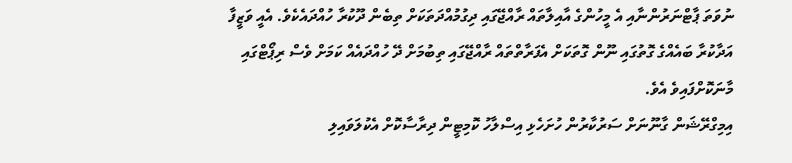ނުވަތަ ޕާޓްނަރުންނާއި އެ މީހުންގެ އާއިލާތައް ރާއްޖޭގައި ދިގުމުއްދަތަކަށް ތިބެން ދޫކުރާ ހުއްދައެކެވެ. އެއީ ވަޒީފާ އަދާކުރާ ބައެއްގެ ގޮތުގައި ނޫން ގޮތަކަށް އެފަރާތްތައް ރާއްޖޭގައި ތިބުމަށް ދޭ ހުއްދައެއް ކަމަށް ވެސް ރިޕޯޓްގައި މާނަކޮށްފައިވެ އެވެ.
އިމިގްރޭޝަން ގާނޫނަށް ސަރުކާރުން ހުށަހެޅި އިސްލާހު ކޮމިޓީން ދިރާސާކޮށް އެކުލަވައިލި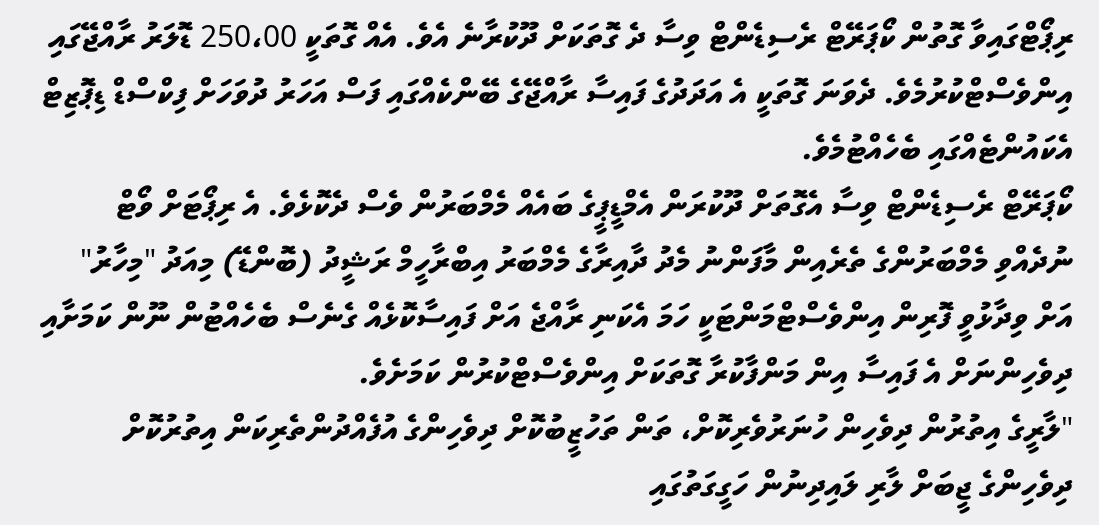ރިޕޯޓްގައިވާ ގޮތުން ކޯޕަރޭޓް ރެސިޑެންޓް ވިސާ ދެ ގޮތަކަށް ދޫކުރާނެ އެވެ. އެއް ގޮތަކީ 250،00 ޑޮލަރު ރާއްޖޭގައި އިންވެސްޓްކުރުމެވެ. ދެވަނަ ގޮތަކީ އެ އަދަދުގެ ފައިސާ ރާއްޖޭގެ ބޭންކެއްގައި ފަސް އަހަރު ދުވަހަށް ފިކްސްޑް ޑިޕޮޒިޓް އެކައުންޓެއްގައި ބެހެއްޓުމެވެ.
ކޯޕަރޭޓް ރެސިޑެންޓް ވިސާ އެގޮތަށް ދޫކުރަން އެމްޑީޕީގެ ބައެއް މެމްބަރުން ވެސް ދެކޮޅެވެ. އެ ރިޕޯޓަށް ވޯޓް ނުދެއްވި މެމްބަރުންގެ ތެރެއިން މާފަންނު މެދު ދާއިރާގެ މެމްބަރު އިބްރާހީމް ރަޝީދު (ބޮންޑޭ) މިއަދު "މިހާރު" އަށް ވިދާޅުވީ ފޮރިން އިންވެސްޓްމަންޓަކީ ހަމަ އެކަނި ރާއްޖެ އަށް ފައިސާކޮޅެއް ގެނެސް ބެހެއްޓުން ނޫން ކަމަށާއި ދިވެހިންނަށް އެ ފައިސާ އިން މަންފާކުރާ ގޮތަކަށް އިންވެސްޓްކުރުން ކަމަށެވެ.
"ލާރީގެ އިތުރުން ދިވެހިން ހުނަރުވެރިކޮށް، ތަން ތަހުޒީބުކޮށް ދިވެހިންގެ އުފެއްދުންތެރިކަން އިތުރުކޮށް ދިވެހިންގެ ޖީބަށް ލާރި ލައިދިނުން ހަގީގަތުގައި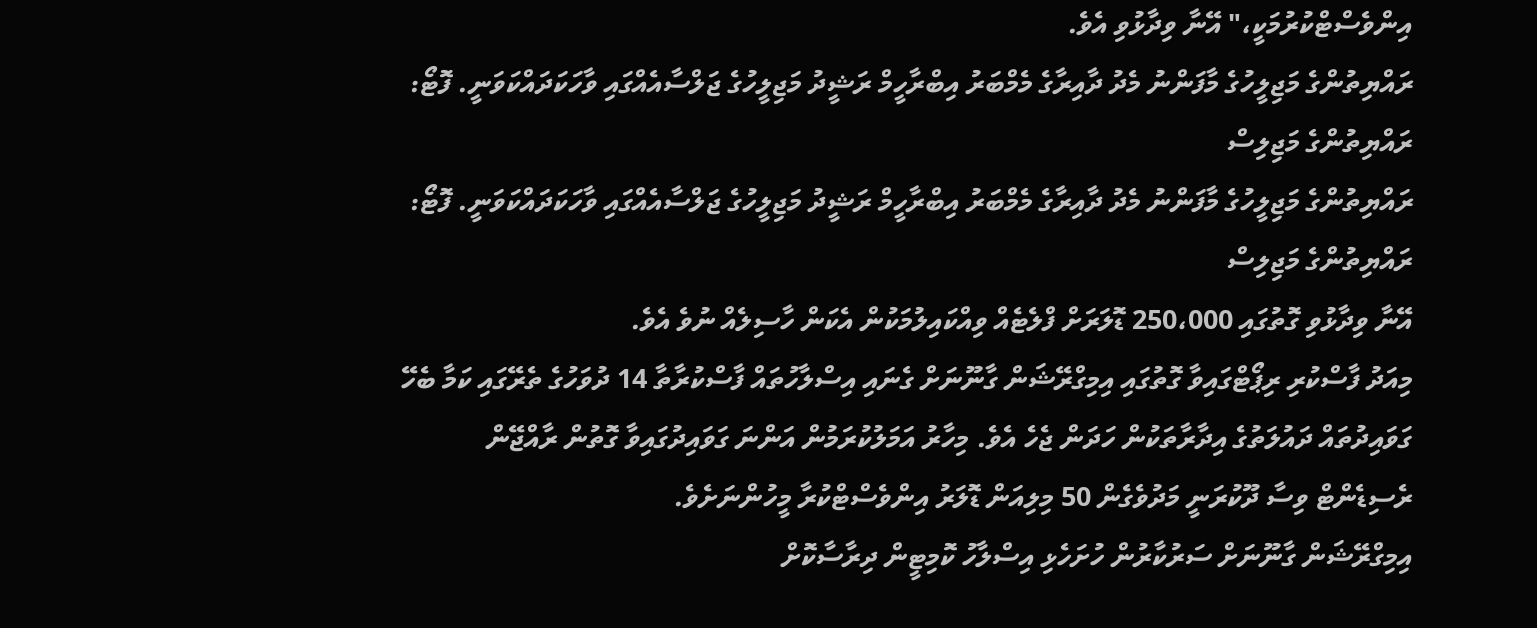އިންވެސްޓްކުރުމަކީ،" އޭނާ ވިދާޅުވި އެވެ.
ރައްޔިތުންގެ މަޖިލީހުގެ މާފަންނު މެދު ދާއިރާގެ މެމްބަރު އިބްރާހީމް ރަޝީދު މަޖިލީހުގެ ޖަލްސާއެއްގައި ވާހަކަދައްކަވަނީ. ފޮޓޯ: ރައްޔިތުންގެ މަޖިލިސް
ރައްޔިތުންގެ މަޖިލީހުގެ މާފަންނު މެދު ދާއިރާގެ މެމްބަރު އިބްރާހީމް ރަޝީދު މަޖިލީހުގެ ޖަލްސާއެއްގައި ވާހަކަދައްކަވަނީ. ފޮޓޯ: ރައްޔިތުންގެ މަޖިލިސް
އޭނާ ވިދާޅުވި ގޮތުގައި 250،000 ޑޮލަރަށް ފްލެޓެއް ވިއްކައިލުމަކުން އެކަން ހާސިލެއް ނުވެ އެވެ.
މިއަދު ފާސްކުރި ރިޕޯޓްގައިވާ ގޮތުގައި އިމިގްރޭޝަން ގާނޫނަށް ގެނައި އިސްލާހުތައް ފާސްކުރާތާ 14 ދުވަހުގެ ތެރޭގައި ކަމާ ބެހޭ ގަވައިދުތައް ދައުލަތުގެ އިދާރާތަކުން ހަދަން ޖެހެ އެވެ. މިހާރު އަމަލުކުރަމުން އަންނަ ގަވައިދުގައިވާ ގޮތުން ރާއްޖޭން ރެސިޑެންޓް ވިސާ ދޫކުރަނީ މަދުވެގެން 50 މިލިއަން ޑޮލަރު އިންވެސްޓްކުރާ މީހުންނަށެވެ.
އިމިގްރޭޝަން ގާނޫނަށް ސަރުކާރުން ހުށަހެޅި އިސްލާހު ކޮމިޓީން ދިރާސާކޮށް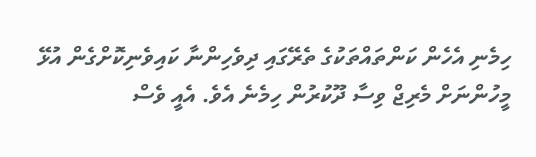ހިމެނި އެހެން ކަންތައްތަކުގެ ތެރޭގައި ދިވެހިންނާ ކައިވެނިކޮށްގެން އުޅޭ މީހުންނަށް މެރިޖް ވިސާ ދޫކުރުން ހިމެނެ އެވެ. އެއީ ވެސް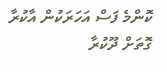ކޮންމެ ފަސް އަހަރަކުން އާކުރާ ގޮތަށް ދޫކުރާ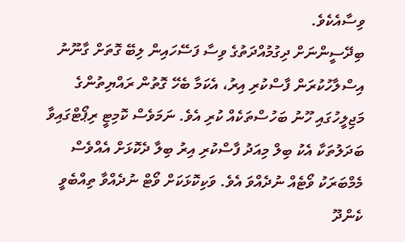ވިސާއެކެވެ.
ބިދޭސީންނަށް ދިގުމުއްދަތުގެ ވިސާ ފަސޭހައިން ލިބޭ ގޮތަށް ގާނޫނު އިސްލާހުކުރަން ފާސްކުރި އިރު، އެކަމާ ބެހޭ ގޮތުން ރައްޔިތުންގެ މަޖިލީހުގައި ހޫނު ބަހުސްތަކެއް ކުރި އެވެ. ނަމަވެސް ކޮމިޓީ ރިޕޯޓްގައިވާ ބަދަލުތަކާ އެކު ބިލް މިއަދު ފާސްކުރި އިރު ބިލާ ދެކޮޅަށް އެއްވެސް މެމްބަރަކު ވޯޓެއް ނުދެއްވަ އެވެ. ވަކިކޮޅަކަށް ވޯޓް ނުދެއްވާ ތިއްބެވީ ކެންދޫ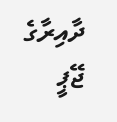ދާއިރާގެ ޖޭޕީ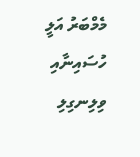މެމްބަރު އަލީ ހުސައިނާއި ވިލިނގިލި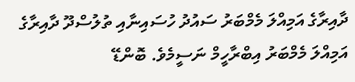ދާއިރާގެ އަމިއްލަ މެމްބަރު ސައުދު ހުސައިނާއި ތުލުސްދޫ ދާއިރާގެ އަމިއްލަ މެމްބަރު އިބްރާހީމް ނަސީމެވެ. ބޮންޑޭ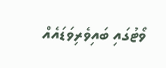ވޯޓުގައި ބައިވެރިވަޑައެއް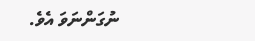ނުގަންނަވަ އެވެ.